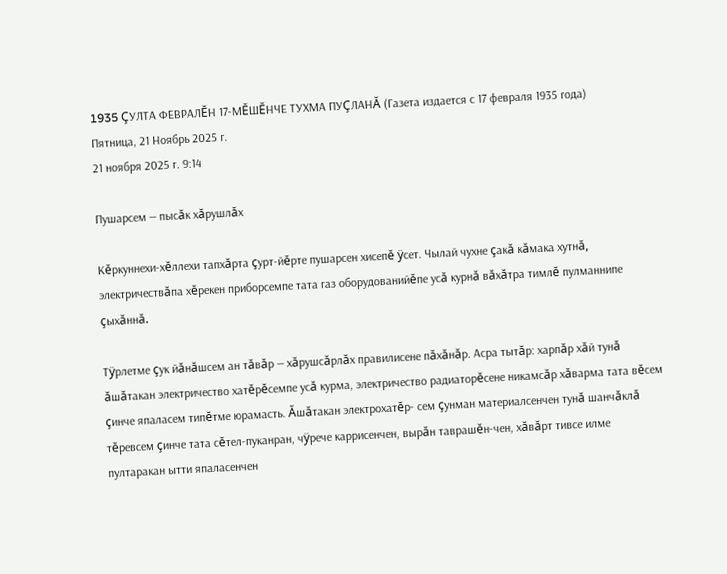1935 ÇУЛТА ФЕВРАЛĔН 17-МĔШĔНЧЕ ТУХМА ПУÇЛАНĂ (Газета издается с 17 февраля 1935 года)
Пятница, 21 Ноябрь 2025 г.
21 ноября 2025 г. 9:14

Пушарсем — пысăк хăрушлăх

Кĕркуннехи-хĕллехи тапхăрта çурт-йĕрте пушарсен хисепĕ ÿсет. Чылай чухне çакă кăмака хутнă, электричествăпа хĕрекен приборсемпе тата газ оборудованийĕпе усă курнă вăхăтра тимлĕ пулманнипе çыхăннă.

Тÿрлетме çук йăнăшсем ан тăвăр — хăрушсăрлăх правилисене пăхăнăр. Асра тытăр: харпăр хăй тунă ăшăтакан электричество хатĕрĕсемпе усă курма, электричество радиаторĕсене никамсăр хăварма тата вĕсем çинче япаласем типĕтме юрамасть. Ăшăтакан электрохатĕр- сем çунман материалсенчен тунă шанчăклă тĕревсем çинче тата сĕтел-пуканран, чÿрече каррисенчен, вырăн таврашĕн-чен, хăвăрт тивсе илме пултаракан ытти япаласенчен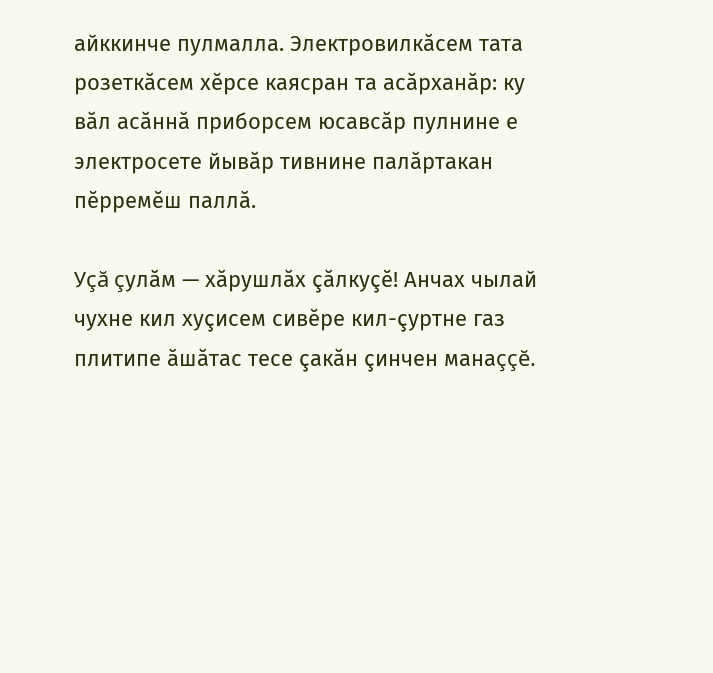айккинче пулмалла. Электровилкăсем тата розеткăсем хĕрсе каясран та асăрханăр: ку вăл асăннă приборсем юсавсăр пулнине е электросете йывăр тивнине палăртакан пĕрремĕш паллă.

Уçă çулăм — хăрушлăх çăлкуçĕ! Анчах чылай чухне кил хуçисем сивĕре кил-çуртне газ плитипе ăшăтас тесе çакăн çинчен манаççĕ.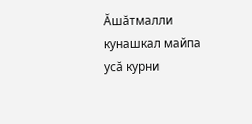Ăшăтмалли кунашкал майпа усă курни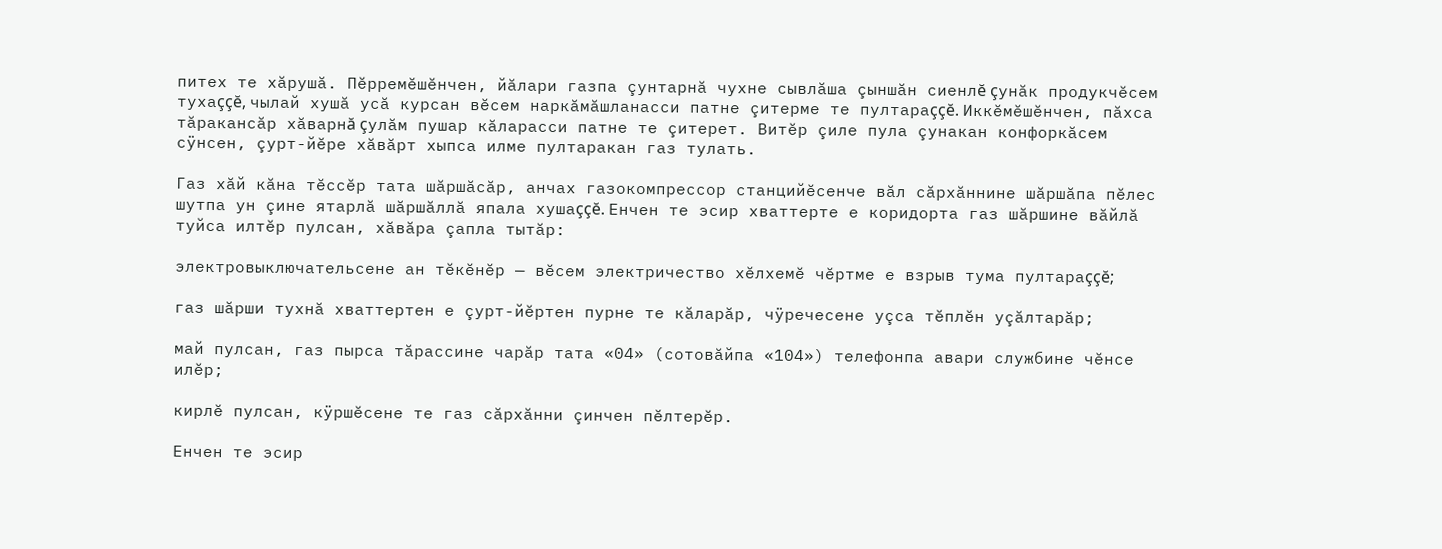питех те хăрушă. Пĕрремĕшĕнчен, йăлари газпа çунтарнă чухне сывлăша çыншăн сиенлĕ çунăк продукчĕсем тухаççĕ, чылай хушă усă курсан вĕсем наркăмăшланасси патне çитерме те пултараççĕ. Иккĕмĕшĕнчен, пăхса тăракансăр хăварнă çулăм пушар кăларасси патне те çитерет. Витĕр çиле пула çунакан конфоркăсем сÿнсен, çурт-йĕре хăвăрт хыпса илме пултаракан газ тулать.

Газ хăй кăна тĕссĕр тата шăршăсăр, анчах газокомпрессор станцийĕсенче вăл сăрхăннине шăршăпа пĕлес шутпа ун çине ятарлă шăршăллă япала хушаççĕ. Енчен те эсир хваттерте е коридорта газ шăршине вăйлă туйса илтĕр пулсан, хăвăра çапла тытăр:

электровыключательсене ан тĕкĕнĕр — вĕсем электричество хĕлхемĕ чĕртме е взрыв тума пултараççĕ;

газ шăрши тухнă хваттертен е çурт-йĕртен пурне те кăларăр, чÿречесене уçса тĕплĕн уçăлтарăр;

май пулсан, газ пырса тăрассине чарăр тата «04» (сотовăйпа «104») телефонпа авари службине чĕнсе илĕр;

кирлĕ пулсан, кÿршĕсене те газ сăрхăнни çинчен пĕлтерĕр.

Енчен те эсир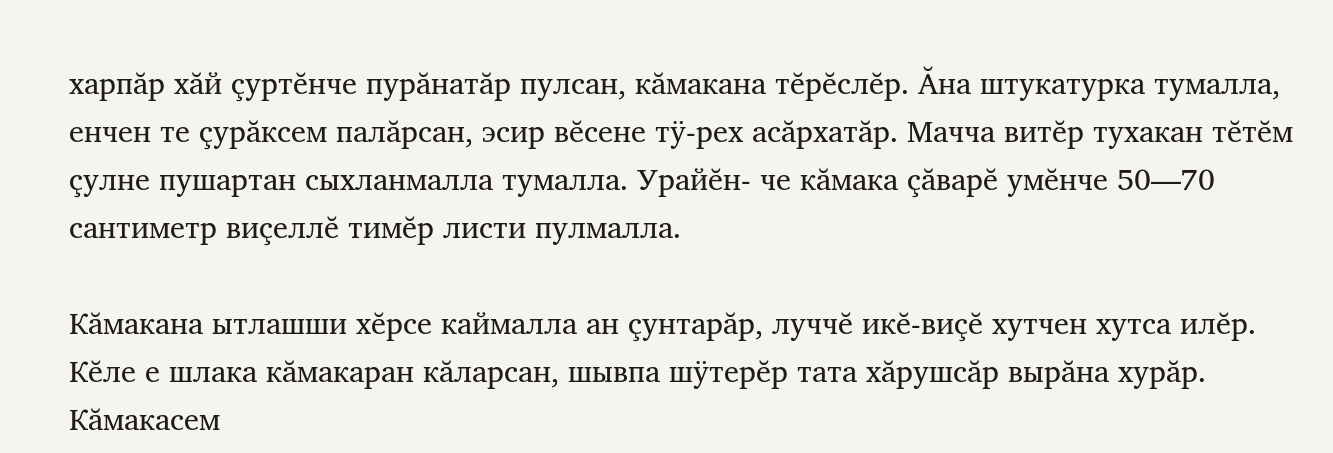харпăр хăй çуртĕнче пурăнатăр пулсан, кăмакана тĕрĕслĕр. Ăна штукатурка тумалла, енчен те çурăксем палăрсан, эсир вĕсене тÿ-рех асăрхатăр. Мачча витĕр тухакан тĕтĕм çулне пушартан сыхланмалла тумалла. Урайĕн- че кăмака çăварĕ умĕнче 50—70 сантиметр виçеллĕ тимĕр листи пулмалла.

Кăмакана ытлашши хĕрсе каймалла ан çунтарăр, луччĕ икĕ-виçĕ хутчен хутса илĕр. Кĕле е шлака кăмакаран кăларсан, шывпа шÿтерĕр тата хăрушсăр вырăна хурăр. Кăмакасем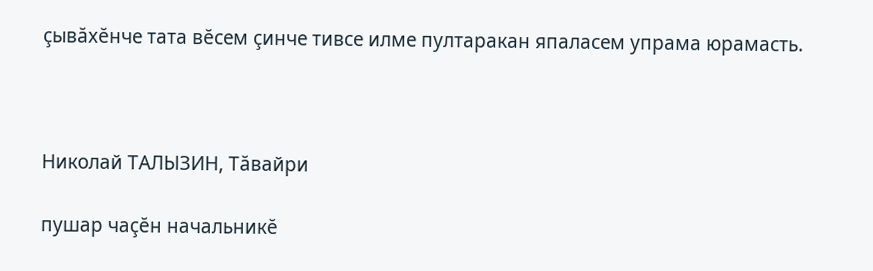çывăхĕнче тата вĕсем çинче тивсе илме пултаракан япаласем упрама юрамасть.



Николай ТАЛЫЗИН, Тăвайри

пушар чаçĕн начальникĕ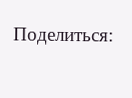Поделиться: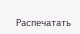Распечатать